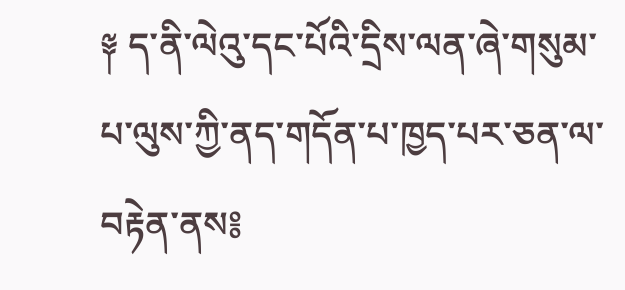༈ ད་ནི་ལེའུ་དང་པོའི་དྲིས་ལན་ཞེ་གསུམ་པ་ལུས་ཀྱི་ནད་གདོན་པ་ཁྱད་པར་ཅན་ལ་བརྟེན་ནས༔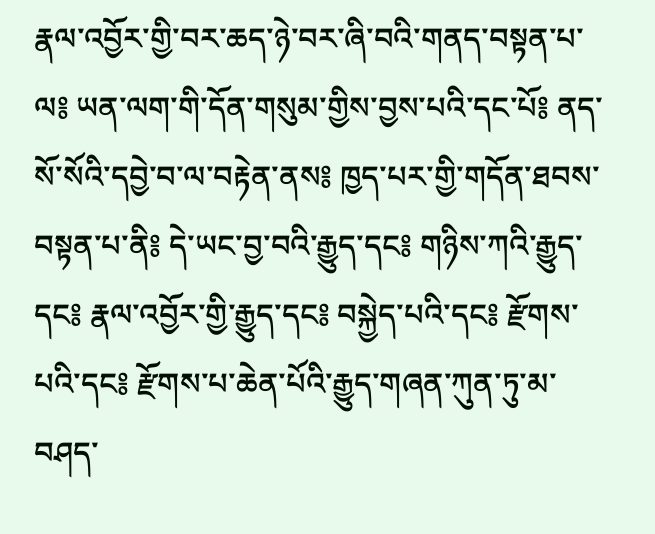རྣལ་འབྱོར་གྱི་བར་ཆད་ཉེ་བར་ཞི་བའི་གནད་བསྟན་པ་ལ༔ ཡན་ལག་གི་དོན་གསུམ་གྱིས་བྱས་པའི་དང་པོ༔ ནད་སོ་སོའི་དབྱེ་བ་ལ་བརྟེན་ནས༔ ཁྱད་པར་གྱི་གདོན་ཐབས་བསྟན་པ་ནི༔ དེ་ཡང་བྱ་བའི་རྒྱུད་དང༔ གཉིས་ཀའི་རྒྱུད་དང༔ རྣལ་འབྱོར་གྱི་རྒྱུད་དང༔ བསྐྱེད་པའི་དང༔ རྫོགས་པའི་དང༔ རྫོགས་པ་ཆེན་པོའི་རྒྱུད་གཞན་ཀུན་ཏུ་མ་བཤད་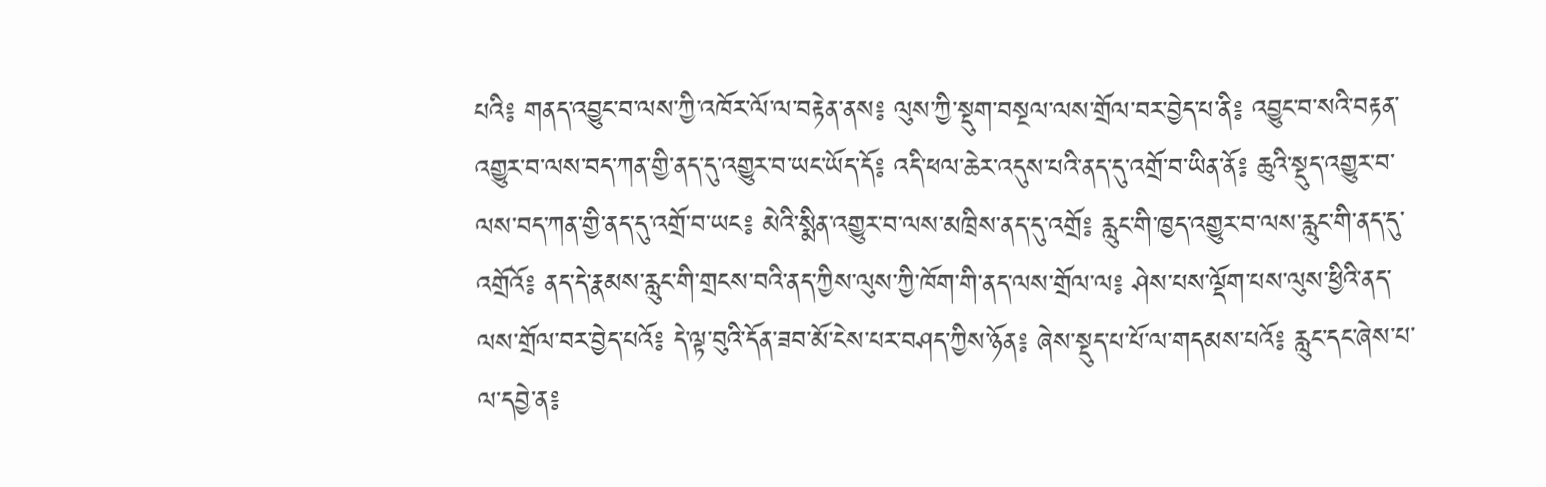པའི༔ གནད་འབྱུང་བ་ལས་ཀྱི་འཁོར་ལོ་ལ་བརྟེན་ནས༔ ལུས་ཀྱི་སྡུག་བསྔལ་ལས་གྲོལ་བར་བྱེད་པ་ནི༔ འབྱུང་བ་སའི་བརྟན་འགྱུར་བ་ལས་བད་ཀན་གྱི་ནད་དུ་འགྱུར་བ་ཡང་ཡོད་དོ༔ འདི་ཕལ་ཆེར་འདུས་པའི་ནད་དུ་འགྲོ་བ་ཡིན་ནོ༔ ཆུའི་སྡུད་འགྱུར་བ་ལས་བད་ཀན་གྱི་ནད་དུ་འགྲོ་བ་ཡང༔ མེའི་སྨིན་འགྱུར་བ་ལས་མཁྲིས་ནད་དུ་འགྲོ༔ རླུང་གི་ཁྱད་འགྱུར་བ་ལས་རླུང་གི་ནད་དུ་འགྲོའོ༔ ནད་དེ་རྣམས་རླུང་གི་གྲངས་བའི་ནད་ཀྱིས་ལུས་ཀྱི་ཁོག་གི་ནད་ལས་གྲོལ་ལ༔ ཤེས་པས་ལྡོག་པས་ལུས་ཕྱིའི་ནད་ལས་གྲོལ་བར་བྱེད་པའོ༔ དེ་ལྟ་བུའི་དོན་ཟབ་མོ་ངེས་པར་བཤད་ཀྱིས་ཉོན༔ ཞེས་སྡུད་པ་པོ་ལ་གདམས་པའོ༔ རླུང་དང་ཞེས་པ་ལ་དབྱེ་ན༔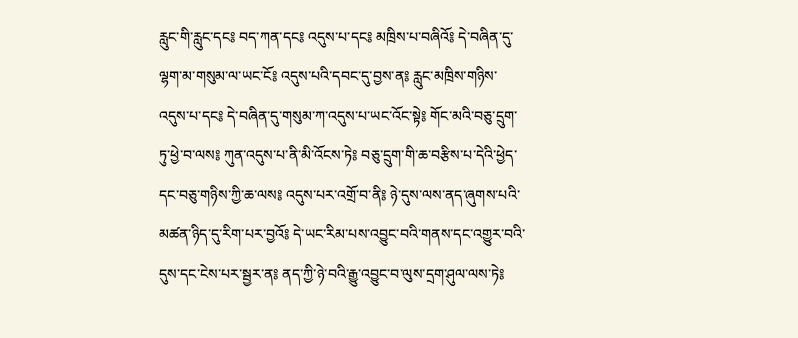རླུང་གི་རླུང་དང༔ བད་ཀན་དང༔ འདུས་པ་དང༔ མཁྲིས་པ་བཞིའོ༔ དེ་བཞིན་དུ་ལྷག་མ་གསུམ་ལ་ཡང་ངོ༔ འདུས་པའི་དབང་དུ་བྱས་ན༔ རླུང་མཁྲིས་གཉིས་འདུས་པ་དང༔ དེ་བཞིན་དུ་གསུམ་ཀ་འདུས་པ་ཡང་འོང་སྟེ༔ གོང་མའི་བཅུ་དྲུག་ཏུ་ཕྱེ་བ་ལས༔ ཀུན་འདུས་པ་ནི་མི་འོངས་ཏེ༔ བཅུ་དྲུག་གི་ཆ་བརྩིས་པ་དེའི་ཕྱེད་དང་བཅུ་གཉིས་ཀྱི་ཆ་ལས༔ འདུས་པར་འགྲོ་བ་ནི༔ ཉེ་དུས་ལས་ནད་ཞུགས་པའི་མཚན་ཉིད་དུ་རིག་པར་བྱའོ༔ དེ་ཡང་རིམ་པས་འབྱུང་བའི་གནས་དང་འགྱུར་བའི་དུས་དང་ངེས་པར་སྦྱར་ན༔ ནད་ཀྱི་ཉེ་བའི་རྒྱུ་འབྱུང་བ་ལུས་དྲག་ཤུལ་ལས་ཏེ༔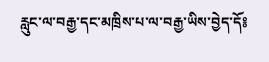རླུང་ལ་བརྒྱ་དང་མཁྲིས་པ་ལ་བརྒྱ་ཡིས་བྱེད་དོ༔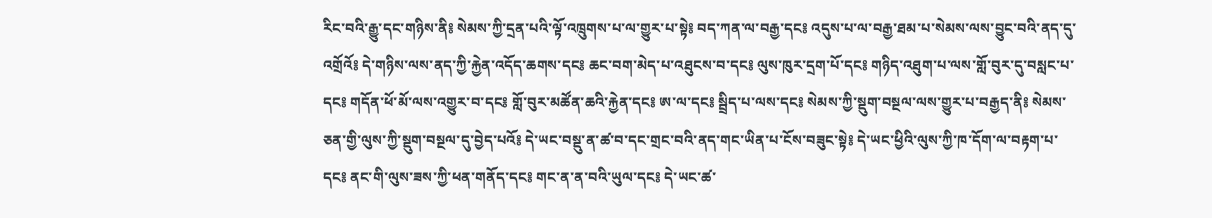རིང་བའི་རྒྱུ་དང་གཉིས་ནི༔ སེམས་ཀྱི་དྲན་པའི་ལྟོ་འཁྲུགས་པ་ལ་གྱུར་པ་སྟེ༔ བད་ཀན་ལ་བརྒྱ་དང༔ འདུས་པ་ལ་བརྒྱ་ཐམ་པ་སེམས་ལས་བྱུང་བའི་ནད་དུ་འགྲོའོ༔ དེ་གཉིས་ལས་ནད་ཀྱི་རྐྱེན་འདོད་ཆགས་དང༔ ཆང་བག་མེད་པ་འཐུངས་བ་དང༔ ལུས་ཁུར་དྲག་པོ་དང༔ གཉིད་འཐུག་པ་ལས་གློ་བུར་དུ་བསླང་པ་དང༔ གདོན་ཕོ་མོ་ལས་འགྱུར་བ་དང༔ གློ་བུར་མཚོན་ཆའི་རྐྱེན་དང༔ ཨ་ལ་དང༔ སྦྲིད་པ་ལས་དང༔ སེམས་ཀྱི་སྡུག་བསྔལ་ལས་གྱུར་པ་བརྒྱད་ནི༔ སེམས་ཅན་གྱི་ལུས་ཀྱི་སྡུག་བསྔལ་དུ་བྱེད་པའོ༔ དེ་ཡང་བསྡུ་ན་ཚ་བ་དང་གྲང་བའི་ནད་གང་ཡིན་པ་ངོས་བཟུང་སྟེ༔ དེ་ཡང་ཕྱིའི་ལུས་ཀྱི་ཁ་དོག་ལ་བརྟག་པ་དང༔ ནང་གི་ལུས་ཟས་ཀྱི་ཕན་གནོད་དང༔ གང་ན་ན་བའི་ཡུལ་དང༔ དེ་ཡང་ཚ་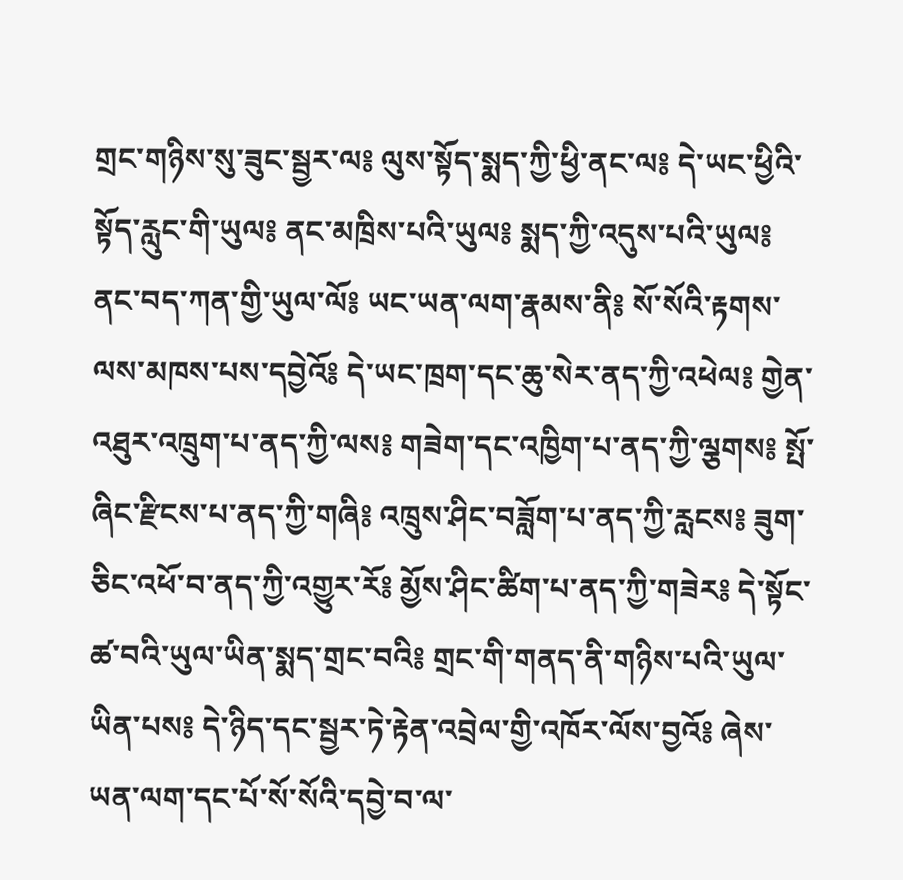གྲང་གཉིས་སུ་ཟུང་སྦྱར་ལ༔ ལུས་སྟོད་སྨད་ཀྱི་ཕྱི་ནང་ལ༔ དེ་ཡང་ཕྱིའི་སྟོད་རླུང་གི་ཡུལ༔ ནང་མཁྲིས་པའི་ཡུལ༔ སྨད་ཀྱི་འདུས་པའི་ཡུལ༔ ནང་བད་ཀན་གྱི་ཡུལ་ལོ༔ ཡང་ཡན་ལག་རྣམས་ནི༔ སོ་སོའི་རྟགས་ལས་མཁས་པས་དབྱེའོ༔ དེ་ཡང་ཁྲག་དང་ཆུ་སེར་ནད་ཀྱི་འཕེལ༔ གྱེན་འཐུར་འཁྲུག་པ་ནད་ཀྱི་ལས༔ གཟེག་དང་འཁྱིག་པ་ནད་ཀྱི་ལྕགས༔ སྤོ་ཞིང་རྫིངས་པ་ནད་ཀྱི་གཞི༔ འཁྲུས་ཤིང་བཟློག་པ་ནད་ཀྱི་རླངས༔ ཟུག་ཅིང་འཕོ་བ་ནད་ཀྱི་འགྱུར་རོ༔ མྱོས་ཤིང་ཚིག་པ་ནད་ཀྱི་གཟེར༔ དེ་སྟོང་ཚ་བའི་ཡུལ་ཡིན་སྨད་གྲང་བའི༔ གྲང་གི་གནད་ནི་གཉིས་པའི་ཡུལ་ཡིན་པས༔ དེ་ཉིད་དང་སྦྱར་ཏེ་རྟེན་འབྲེལ་གྱི་འཁོར་ལོས་བྱའོ༔ ཞེས་ཡན་ལག་དང་པོ་སོ་སོའི་དབྱེ་བ་ལ་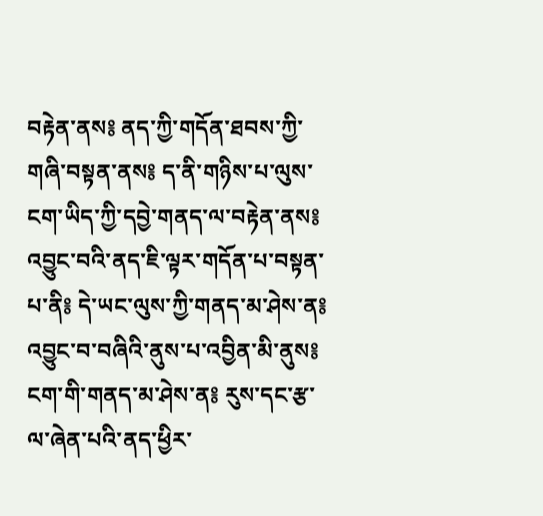བརྟེན་ནས༔ ནད་ཀྱི་གདོན་ཐབས་ཀྱི་གཞི་བསྟན་ནས༔ ད་ནི་གཉིས་པ་ལུས་ངག་ཡིད་ཀྱི་དབྱེ་གནད་ལ་བརྟེན་ནས༔ འབྱུང་བའི་ནད་ཇི་ལྟར་གདོན་པ་བསྟན་པ་ནི༔ དེ་ཡང་ལུས་ཀྱི་གནད་མ་ཤེས་ན༔ འབྱུང་བ་བཞིའི་ནུས་པ་འབྱིན་མི་ནུས༔ ངག་གི་གནད་མ་ཤེས་ན༔ རུས་དང་རྩ་ལ་ཞེན་པའི་ནད་ཕྱིར་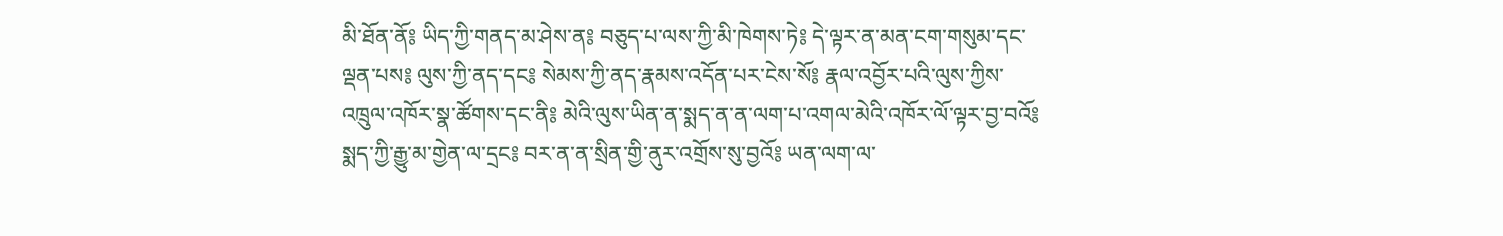མི་ཐོན་ནོ༔ ཡིད་ཀྱི་གནད་མ་ཤེས་ན༔ བཅུད་པ་ལས་ཀྱི་མི་ཁེགས་ཏེ༔ དེ་ལྟར་ན་མན་ངག་གསུམ་དང་ལྡན་པས༔ ལུས་ཀྱི་ནད་དང༔ སེམས་ཀྱི་ནད་རྣམས་འདོན་པར་ངེས་སོ༔ རྣལ་འབྱོར་པའི་ལུས་ཀྱིས་འཁྲུལ་འཁོར་སྣ་ཚོགས་དང་ནི༔ མེའི་ལུས་ཡིན་ན་སྨད་ན་ན་ལག་པ་འགལ་མེའི་འཁོར་ལོ་ལྟར་བྱ་བའོ༔ སྨད་ཀྱི་རྒྱུ་མ་གྱེན་ལ་དྲང༔ བར་ན་ན་སྲིན་གྱི་ནུར་འགྲོས་སུ་བྱའོ༔ ཡན་ལག་ལ་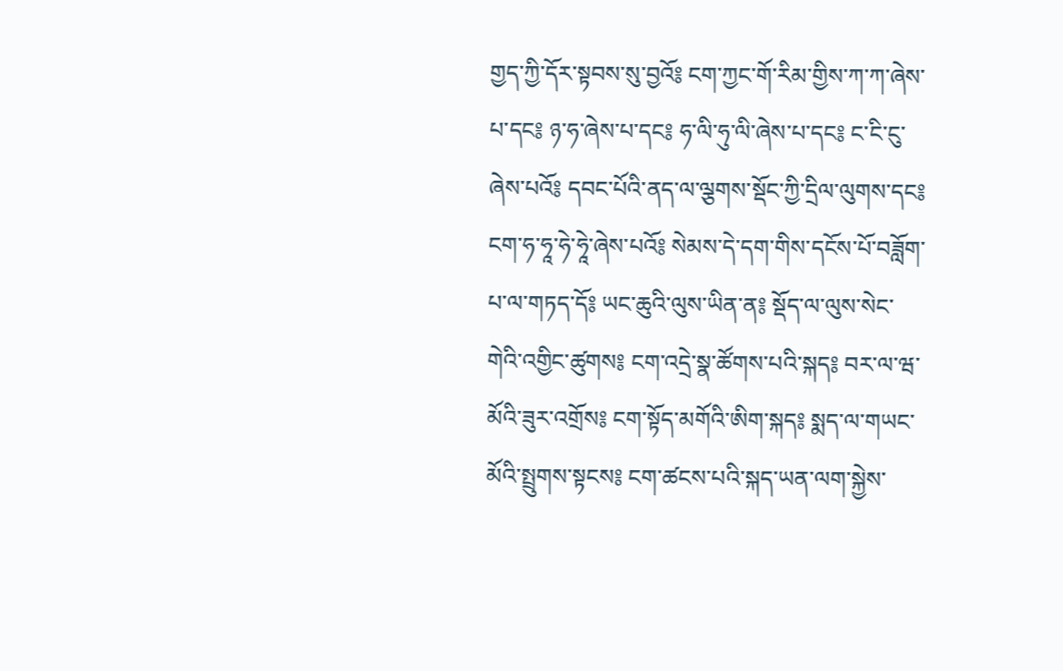གྱད་ཀྱི་དོར་སྟབས་སུ་བྱའོ༔ ངག་ཀྱང་གོ་རིམ་གྱིས་ཀ་ཀ་ཞེས་པ་དང༔ ཉ་ཧ་ཞེས་པ་དང༔ ཧ་ལི་ཧུ་ལི་ཞེས་པ་དང༔ ང་ངི་ངུ་ཞེས་པའོ༔ དབང་པོའི་ནད་ལ་ལྕགས་སྡོང་ཀྱི་དྲིལ་ལུགས་དང༔ ངག་ཧ་ཧཱ་ཧེ་ཧཱེ་ཞེས་པའོ༔ སེམས་དེ་དག་གིས་དངོས་པོ་བཟློག་པ་ལ་གཏད་དོ༔ ཡང་ཆུའི་ལུས་ཡིན་ན༔ སྡོད་ལ་ལུས་སེང་གེའི་འགྱིང་ཚུགས༔ ངག་འདྲེ་སྣ་ཚོགས་པའི་སྐད༔ བར་ལ་ཝ་མོའི་ཟུར་འགྲོས༔ ངག་སྟོད་མགོའི་ཨིག་སྐད༔ སྨད་ལ་གཡང་མོའི་སྤྲུགས་སྟངས༔ ངག་ཚངས་པའི་སྐད་ཡན་ལག་སྐྱེས་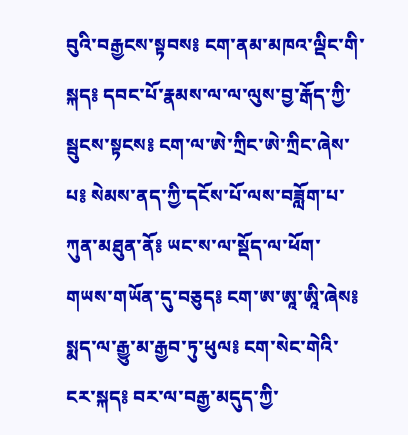བུའི་བརྒྱངས་སྟབས༔ ངག་ནམ་མཁའ་ལྡིང་གི་སྐད༔ དབང་པོ་རྣམས་ལ་ལ་ལུས་བྱ་རྒོད་ཀྱི་སྦུངས་སྟངས༔ ངག་ལ་ཨེ་ཀྲིང་ཨེ་ཀྲིང་ཞེས་པ༔ སེམས་ནད་ཀྱི་དངོས་པོ་ལས་བཟློག་པ་ཀུན་མཐུན་ནོ༔ ཡང་ས་ལ་སྡོད་ལ་ཕོག་གཡས་གཡོན་དུ་བཅུད༔ ངག་ཨ་ཨཱ་ཨཱི་ཞེས༔ སྨད་ལ་རྒྱུ་མ་རྒྱབ་ཏུ་ཕུལ༔ ངག་སེང་གེའི་ངར་སྐད༔ བར་ལ་བརྒྱ་མདུད་ཀྱི་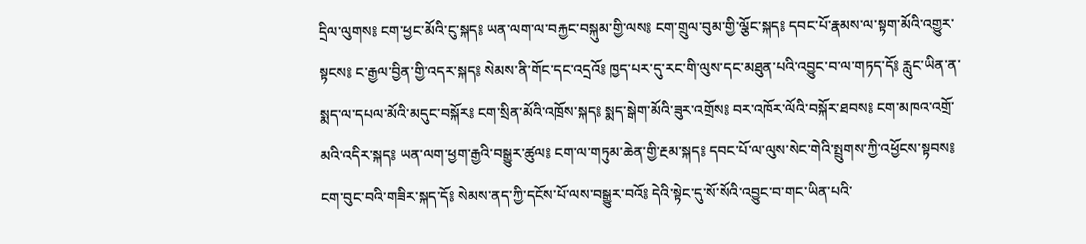དྲིལ་ལུགས༔ ངག་ཕྱང་མོའི་ངུ་སྐད༔ ཡན་ལག་ལ་བརྐྱང་བསྐུམ་གྱི་ལས༔ ངག་གྲུལ་བུམ་གྱི་ལྕོང་སྐད༔ དབང་པོ་རྣམས་ལ་སྟག་མོའི་འགྱུར་སྟངས༔ ང་རྒྱལ་བྱིན་གྱི་འདར་སྐད༔ སེམས་ནི་གོང་དང་འདྲའོ༔ ཁྱད་པར་དུ་རང་གི་ལུས་དང་མཐུན་པའི་འབྱུང་བ་ལ་གཏད་དོ༔ རླུང་ཡིན་ན་སྨད་ལ་དཔལ་མོའི་མདུང་བསྐོར༔ ངག་སྲིན་མོའི་འཁྲོས་སྐད༔ སྨད་སྒེག་མོའི་ཟུར་འགྲོས༔ བར་འཁོར་ལོའི་བསྐོར་ཐབས༔ ངག་མཁའ་འགྲོ་མའི་འདིར་སྐད༔ ཡན་ལག་ཕྱག་རྒྱའི་བསྒྱུར་ཚུལ༔ ངག་ལ་གཏུམ་ཆེན་གྱི་རྔམ་སྐད༔ དབང་པོ་ལ་ལུས་སེང་གེའི་སྤྲུགས་ཀྱི་འཕྱོངས་སྟབས༔ ངག་བུང་བའི་གཟིར་སྐད་དོ༔ སེམས་ནད་ཀྱི་དངོས་པོ་ལས་བསྒྱུར་བའོ༔ དེའི་སྟེང་དུ་སོ་སོའི་འབྱུང་བ་གང་ཡིན་པའི་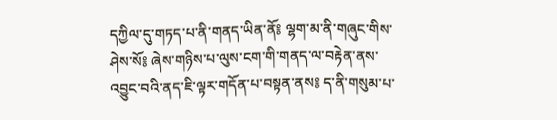དཀྱིལ་དུ་གཏད་པ་ནི་གནད་ཡིན་ནོ༔ ལྷག་མ་ནི་གཞུང་གིས་ཤེས་སོ༔ ཞེས་གཉིས་པ་ལུས་ངག་གི་གནད་ལ་བརྟེན་ནས་འབྱུང་བའི་ནད་ཇི་ལྟར་གདོན་པ་བསྟན་ནས༔ ད་ནི་གསུམ་པ་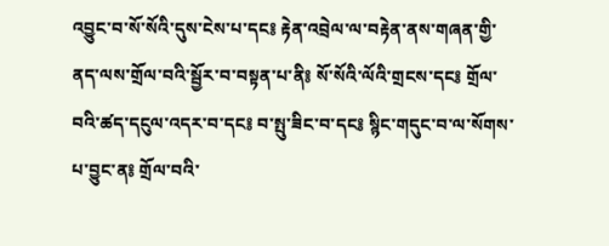འབྱུང་བ་སོ་སོའི་དུས་ངེས་པ་དང༔ རྟེན་འབྲེལ་ལ་བརྟེན་ནས་གཞན་གྱི་ནད་ལས་གྲོལ་བའི་སྦྱོར་བ་བསྟན་པ་ནི༔ སོ་སོའི་ལོའི་གྲངས་དང༔ གྲོལ་བའི་ཚད་དངུལ་འདར་བ་དང༔ བ་སྤུ་ཟིང་བ་དང༔ སྙིང་གདུང་བ་ལ་སོགས་པ་བྱུང་ན༔ གྲོལ་བའི་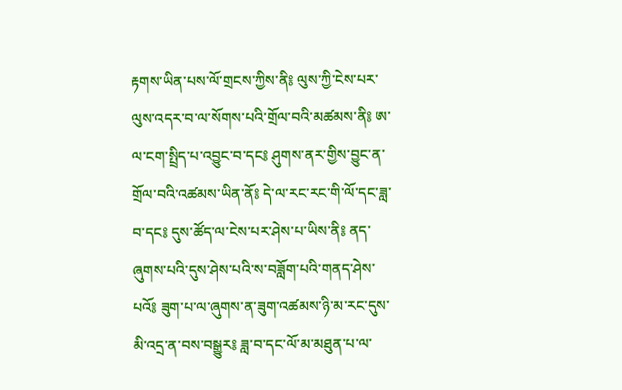རྟགས་ཡིན་པས་ལོ་གྲངས་ཀྱིས་ནི༔ ལུས་ཀྱི་ངེས་པར་ལུས་འདར་བ་ལ་སོགས་པའི་གྲོལ་བའི་མཚམས་ནི༔ ཨ་ལ་ངག་སྤྲིད་པ་འབྱུང་བ་དང༔ ཤུགས་ནར་གྱིས་བྱུང་ན་གྲོལ་བའི་འཚམས་ཡིན་ནོ༔ དེ་ལ་རང་རང་གི་ལོ་དང་ཟླ་བ་དང༔ དུས་ཚོད་ལ་ངེས་པར་ཤེས་པ་ཡིས་ནི༔ ནད་ཞུགས་པའི་དུས་ཤེས་པའི་ས་བཟློག་པའི་གནད་ཤེས་པའོ༔ ཟུག་པ་ལ་ཞུགས་ན་ཟུག་འཚམས་ཉི་མ་རང་དུས་མི་འདྲ་ན་བས་བསྒྱུར༔ ཟླ་བ་དང་ལོ་མ་མཐུན་པ་ལ་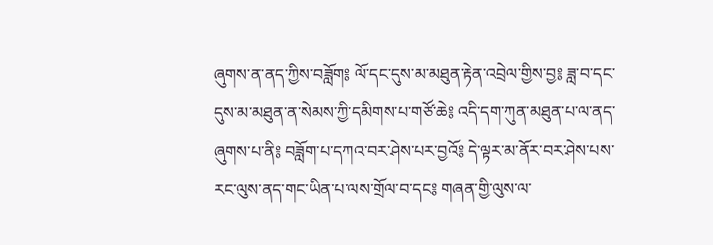ཞུགས་ན་ནད་ཀྱིས་བཟློག༔ ལོ་དང་དུས་མ་མཐུན་རྟེན་འབྲེལ་གྱིས་བྱ༔ ཟླ་བ་དང་དུས་མ་མཐུན་ན་སེམས་ཀྱི་དམིགས་པ་གཙོ་ཆེ༔ འདི་དག་ཀུན་མཐུན་པ་ལ་ནད་ཞུགས་པ་ནི༔ བཟློག་པ་དཀའ་བར་ཤེས་པར་བྱའོ༔ དེ་ལྟར་མ་ནོར་བར་ཤེས་པས་རང་ལུས་ནད་གང་ཡིན་པ་ལས་གྲོལ་བ་དང༔ གཞན་གྱི་ལུས་ལ་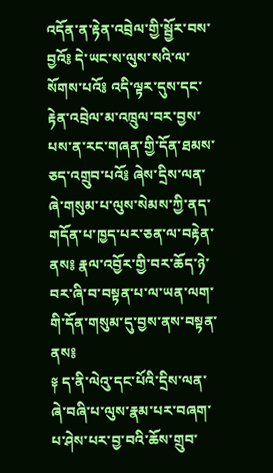འདོན་ན་རྟེན་འབྲེལ་གྱི་སྦྱོར་བས་བྱའོ༔ དེ་ཡང་ས་ལུས་སའི་ལ་སོགས་པའོ༔ འདི་ལྟར་དུས་དང་རྟེན་འབྲེལ་མ་འཁྲུལ་བར་བྱས་པས་ན་རང་གཞན་གྱི་དོན་ཐམས་ཅད་འགྲུབ་པའོ༔ ཞེས་དྲིས་ལན་ཞེ་གསུམ་པ་ལུས་སེམས་ཀྱི་ནད་གདོན་པ་ཁྱད་པར་ཅན་ལ་བརྟེན་ནས༔ རྣལ་འབྱོར་གྱི་བར་ཆོད་ཉེ་བར་ཞི་བ་བསྟན་པ་ལ་ཡན་ལག་གི་དོན་གསུམ་དུ་བྱས་ནས་བསྟན་ནས༔
༈ ད་ནི་ལེའུ་དང་པོའི་དྲིས་ལན་ཞེ་བཞི་པ་ལུས་རྣམ་པར་བཞག་པ་ཤེས་པར་བྱ་བའི་ཆོས་གྲུབ་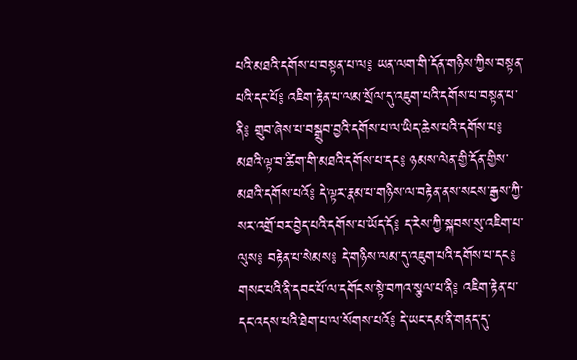པའི་མཐའི་དགོས་པ་བསྟན་པ་ལ༔ ཡན་ལག་གི་དོན་གཉིས་ཀྱིས་བསྟན་པའི་དང་པོ༔ འཇིག་རྟེན་པ་ལམ་སྲོལ་དུ་འཇུག་པའི་དགོས་པ་བསྟན་པ་ནི༔ གྲུབ་ཞེས་པ་བསྒྲུབ་བྱའི་དགོས་པ་ལ་ཡིད་ཆེས་པའི་དགོས་པ༔ མཐའི་ལྟ་བ་ཚིག་གི་མཐའི་དགོས་པ་དང༔ ཉམས་ལེན་གྱི་དོན་གྱིས་མཐའི་དགོས་པའོ༔ དེ་ལྟར་རྣམ་པ་གཉིས་ལ་བརྟེན་ནས་སངས་རྒྱས་ཀྱི་སར་འགྲོ་བར་བྱེད་པའི་དགོས་པ་ཡོད་དོ༔ ད་རེས་ཀྱི་སྐབས་སུ་འཇིག་པ་ལུས༔ བརྟེན་པ་སེམས༔ དེ་གཉིས་ལམ་དུ་འཇུག་པའི་དགོས་པ་དང༔ གསང་པའི་ནི་དབང་པོ་ལ་དགོངས་སྟེ་བཀའ་སྩལ་པ་ནི༔ འཇིག་རྟེན་པ་དང་འདས་པའི་ཐེག་པ་ལ་སོགས་པའོ༔ དེ་ཡང་དམ་ནི་གནད་དུ་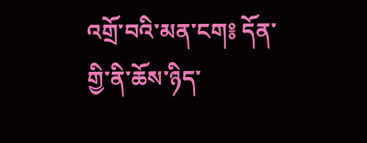འགྲོ་བའི་མན་ངག༔ དོན་གྱི་ནི་ཆོས་ཉིད་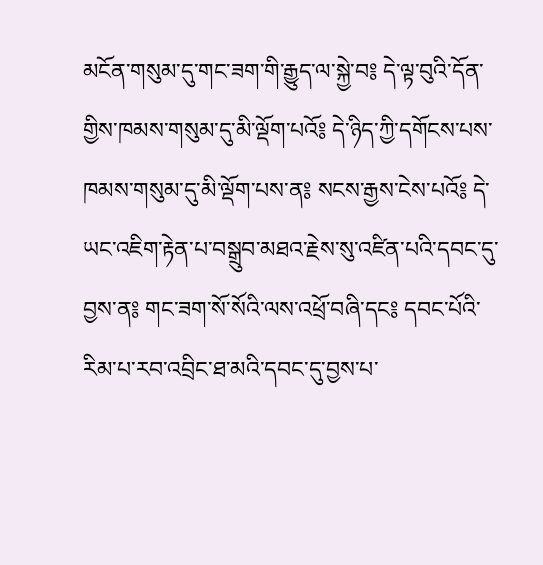མངོན་གསུམ་དུ་གང་ཟག་གི་རྒྱུད་ལ་སྐྱེ་བ༔ དེ་ལྟ་བུའི་དོན་གྱིས་ཁམས་གསུམ་དུ་མི་ལྡོག་པའོ༔ དེ་ཉིད་ཀྱི་དགོངས་པས་ཁམས་གསུམ་དུ་མི་ལྡོག་པས་ན༔ སངས་རྒྱས་ངེས་པའོ༔ དེ་ཡང་འཇིག་རྟེན་པ་བསྒྲུབ་མཐའ་རྗེས་སུ་འཛིན་པའི་དབང་དུ་བྱས་ན༔ གང་ཟག་སོ་སོའི་ལས་འཕྲོ་བཞི་དང༔ དབང་པོའི་རིམ་པ་རབ་འབྲིང་ཐ་མའི་དབང་དུ་བྱས་པ་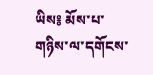ཡིས༔ མོས་པ་གཉིས་ལ་དགོངས་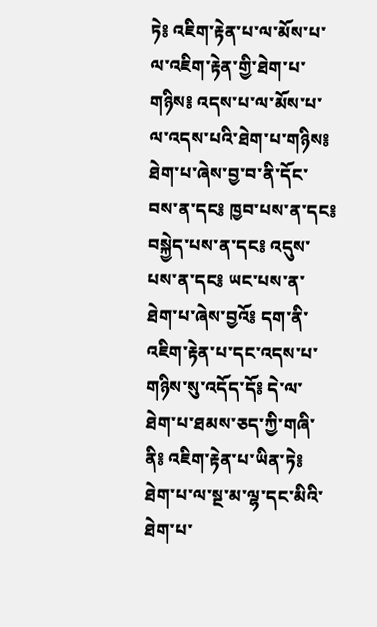ཏེ༔ འཇིག་རྟེན་པ་ལ་མོས་པ་ལ་འཇིག་རྟེན་གྱི་ཐེག་པ་གཉིས༔ འདས་པ་ལ་མོས་པ་ལ་འདས་པའི་ཐེག་པ་གཉིས༔ ཐེག་པ་ཞེས་བྱ་བ་ནི་དོང་བས་ན་དང༔ ཁྱབ་པས་ན་དང༔ བསྐྱེད་པས་ན་དང༔ འདུས་པས་ན་དང༔ ཡང་པས་ན་ཐེག་པ་ཞེས་བྱའོ༔ དག་ནི་འཇིག་རྟེན་པ་དང་འདས་པ་གཉིས་སུ་འདོད་དོ༔ དེ་ལ་ཐེག་པ་ཐམས་ཅད་ཀྱི་གཞི་ནི༔ འཇིག་རྟེན་པ་ཡིན་ཏེ༔ ཐེག་པ་ལ་སྔ་མ་ལྷ་དང་མིའི་ཐེག་པ་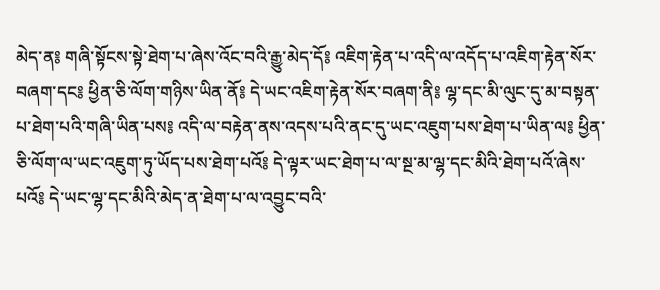མེད་ན༔ གཞི་སྟོངས་སྟེ་ཐེག་པ་ཞེས་འོང་བའི་རྒྱུ་མེད་དོ༔ འཇིག་རྟེན་པ་འདི་ལ་འདོད་པ་འཇིག་རྟེན་སོར་བཞག་དང༔ ཕྱིན་ཅི་ལོག་གཉིས་ཡིན་ནོ༔ དེ་ཡང་འཇིག་རྟེན་སོར་བཞག་ནི༔ ལྷ་དང་མི་ལུང་དུ་མ་བསྟན་པ་ཐེག་པའི་གཞི་ཡིན་པས༔ འདི་ལ་བརྟེན་ནས་འདས་པའི་ནང་དུ་ཡང་འཇུག་པས་ཐེག་པ་ཡིན་ལ༔ ཕྱིན་ཅི་ལོག་ལ་ཡང་འཇུག་ཏུ་ཡོད་པས་ཐེག་པའོ༔ དེ་ལྟར་ཡང་ཐེག་པ་ལ་སྔ་མ་ལྷ་དང་མིའི་ཐེག་པའོ་ཞེས་པའོ༔ དེ་ཡང་ལྷ་དང་མིའི་མེད་ན་ཐེག་པ་ལ་འབྱུང་བའི་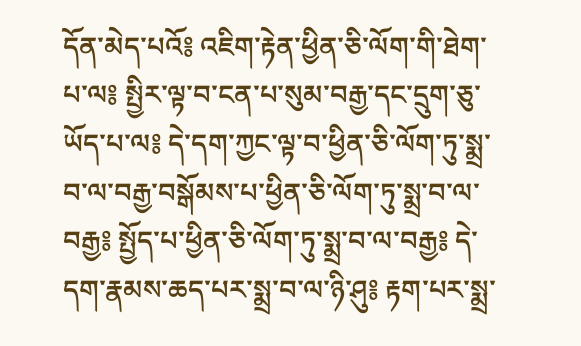དོན་མེད་པའོ༔ འཇིག་རྟེན་ཕྱིན་ཅི་ལོག་གི་ཐེག་པ་ལ༔ སྤྱིར་ལྟ་བ་ངན་པ་སུམ་བརྒྱ་དང་དྲུག་ཅུ་ཡོད་པ་ལ༔ དེ་དག་ཀྱང་ལྟ་བ་ཕྱིན་ཅི་ལོག་ཏུ་སྨྲ་བ་ལ་བརྒྱ་བསྒོམས་པ་ཕྱིན་ཅི་ལོག་ཏུ་སྨྲ་བ་ལ་བརྒྱ༔ སྤྱོད་པ་ཕྱིན་ཅི་ལོག་ཏུ་སྨྲ་བ་ལ་བརྒྱ༔ དེ་དག་རྣམས་ཆད་པར་སྨྲ་བ་ལ་ཉི་ཤུ༔ རྟག་པར་སྨྲ་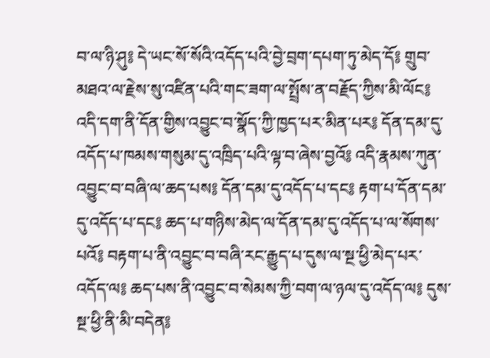བ་ལ་ཉི་ཤུ༔ དེ་ཡང་སོ་སོའི་འདོད་པའི་བྱེ་བྲག་དཔག་ཏུ་མེད་དོ༔ གྲུབ་མཐའ་ལ་རྗེས་སུ་འཛིན་པའི་གང་ཟག་ལ་སྤྲོས་ན་བརྗོད་ཀྱིས་མི་ལོང༔ འདི་དག་ནི་དོན་གྱིས་འབྱུང་བ་སྣོད་ཀྱི་ཁྱད་པར་མིན་པར༔ དོན་དམ་དུ་འདོད་པ་ཁམས་གསུམ་དུ་འཁྲིད་པའི་ལྟ་བ་ཞེས་བྱའོ༔ འདི་རྣམས་ཀུན་འབྱུང་བ་བཞི་ལ་ཆད་པས༔ དོན་དམ་དུ་འདོད་པ་དང༔ རྟག་པ་དོན་དམ་དུ་འདོད་པ་དང༔ ཆད་པ་གཉིས་མེད་ལ་དོན་དམ་དུ་འདོད་པ་ལ་སོགས་པའོ༔ བརྟག་པ་ནི་འབྱུང་བ་བཞི་རང་རྒྱུད་པ་དུས་ལ་སྔ་ཕྱི་མེད་པར་འདོད་ལ༔ ཆད་པས་ནི་འབྱུང་བ་སེམས་ཀྱི་བག་ལ་ཉལ་དུ་འདོད་ལ༔ དུས་སྔ་ཕྱི་ནི་མི་བདེན༔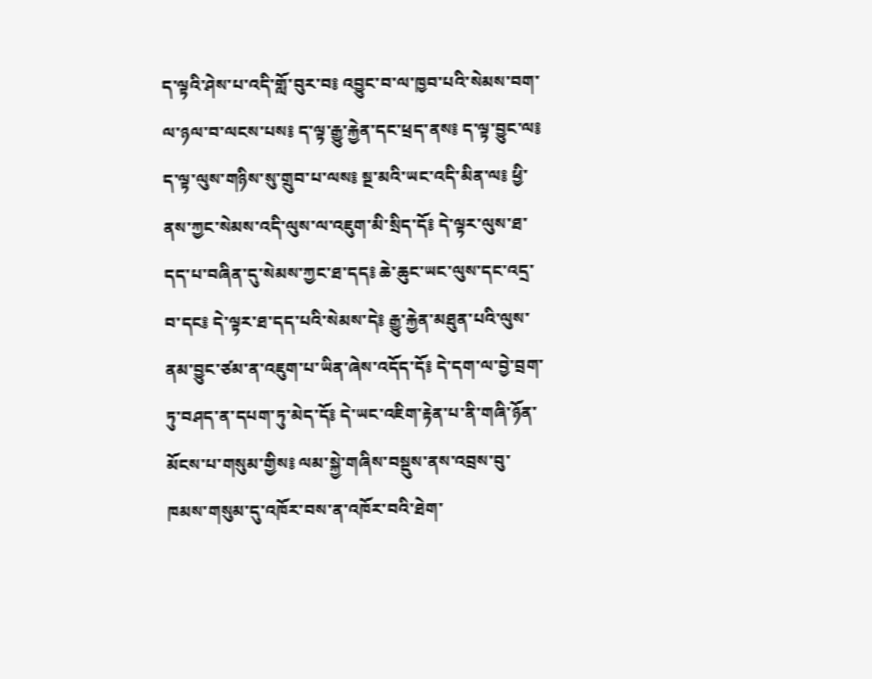ད་ལྟའི་ཤེས་པ་འདི་གློ་བུར་བ༔ འབྱུང་བ་ལ་ཁྱབ་པའི་སེམས་བག་ལ་ཉལ་བ་ལངས་པས༔ ད་ལྟ་རྒྱུ་རྐྱེན་དང་ཕྲད་ནས༔ ད་ལྟ་བྱུང་ལ༔ ད་ལྟ་ལུས་གཉིས་སུ་གྲུབ་པ་ལས༔ སྔ་མའི་ཡང་འདི་མིན་ལ༔ ཕྱི་ནས་ཀྱང་སེམས་འདི་ལུས་ལ་འཇུག་མི་སྲིད་དོ༔ དེ་ལྟར་ལུས་ཐ་དད་པ་བཞིན་དུ་སེམས་ཀྱང་ཐ་དད༔ ཆེ་ཆུང་ཡང་ལུས་དང་འདྲ་བ་དང༔ དེ་ལྟར་ཐ་དད་པའི་སེམས་དེ༔ རྒྱུ་རྐྱེན་མཐུན་པའི་ལུས་ནམ་བྱུང་ཙམ་ན་འཇུག་པ་ཡིན་ཞེས་འདོད་དོ༔ དེ་དག་ལ་བྱེ་བྲག་ཏུ་བཤད་ན་དཔག་ཏུ་མེད་དོ༔ དེ་ཡང་འཇིག་རྟེན་པ་ནི་གཞི་ཉོན་མོངས་པ་གསུམ་གྱིས༔ ལམ་སྐྱེ་གཞིས་བསྡུས་ནས་འབྲས་བུ་ཁམས་གསུམ་དུ་འཁོར་བས་ན་འཁོར་བའི་ཐེག་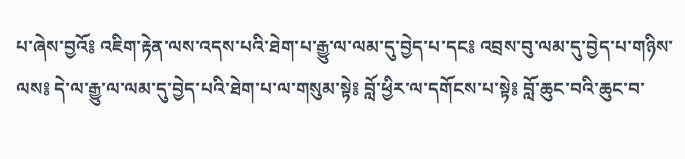པ་ཞེས་བྱའོ༔ འཇིག་རྟེན་ལས་འདས་པའི་ཐེག་པ་རྒྱུ་ལ་ལམ་དུ་བྱེད་པ་དང༔ འབྲས་བུ་ལམ་དུ་བྱེད་པ་གཉིས་ལས༔ དེ་ལ་རྒྱུ་ལ་ལམ་དུ་བྱེད་པའི་ཐེག་པ་ལ་གསུམ་སྟེ༔ བློ་ཕྱིར་ལ་དགོངས་པ་སྟེ༔ བློ་ཆུང་བའི་ཆུང་བ་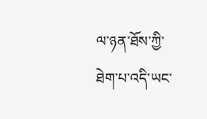ལ་ཉན་ཐོས་ཀྱི་ཐེག་པ་འདི་ཡང་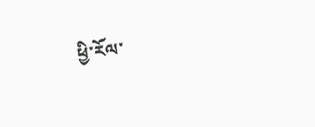ཕྱི་རོལ་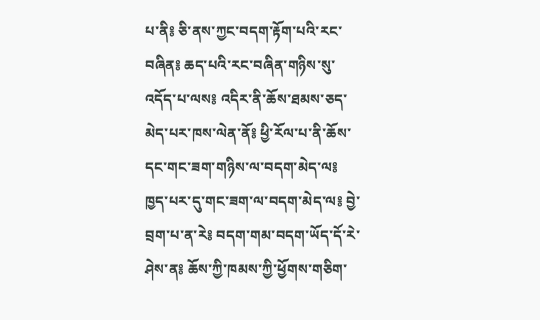པ་ནི༔ ཅི་ནས་ཀྱང་བདག་རྟོག་པའི་རང་བཞིན༔ ཆད་པའི་རང་བཞིན་གཉིས་སུ་འདོད་པ་ལས༔ འདིར་ནི་ཆོས་ཐམས་ཅད་མེད་པར་ཁས་ལེན་ནོ༔ ཕྱི་རོལ་པ་ནི་ཆོས་དང་གང་ཟག་གཉིས་ལ་བདག་མེད་ལ༔ ཁྱད་པར་དུ་གང་ཟག་ལ་བདག་མེད་ལ༔ བྱེ་བྲག་པ་ན་རེ༔ བདག་གམ་བདག་ཡོད་དོ་རེ་ཤེས་ན༔ ཆོས་ཀྱི་ཁམས་ཀྱི་ཕྱོགས་གཅིག་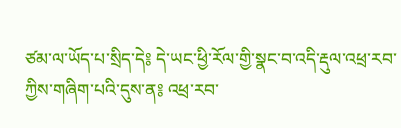ཙམ་ལ་ཡོད་པ་སྲིད་དེ༔ དེ་ཡང་ཕྱི་རོལ་གྱི་སྣང་བ་འདི་རྡུལ་འཕྲ་རབ་ཀྱིས་གཞིག་པའི་དུས་ན༔ འཕྲ་རབ་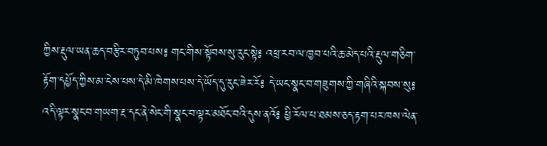ཀྱིས་རྡུལ་ཡན་ཆད་བརྩིར་བཏུབ་པས༔ གང་གིས་སྟོབས་སུ་རུང་སྟེ༔ འཕྲ་རབ་ལ་ཁྱབ་པའི་ཆ་མེད་པའི་རྡུལ་གཅིག་རྟོག་དཔྱོད་ཀྱིས་མ་ངེས་པས་དེ་མི་ཁེགས་པས་དེ་ཡོད་དུ་རུང་ཟེར་རོ༔ དེ་ཡང་སྣང་བ་གཟུགས་ཀྱི་གཞིའི་སྐབས་སུ༔ འདི་ལྟར་སྣང་བ་གཡག་རྔ་དང་ནེ་སེང་གི་སྣང་བ་ལྟར་མཐོང་བའི་དུས་ནའོ༔ ཕྱི་རོལ་པ་ཐམས་ཅད་རྟག་པར་ཁས་ལེན་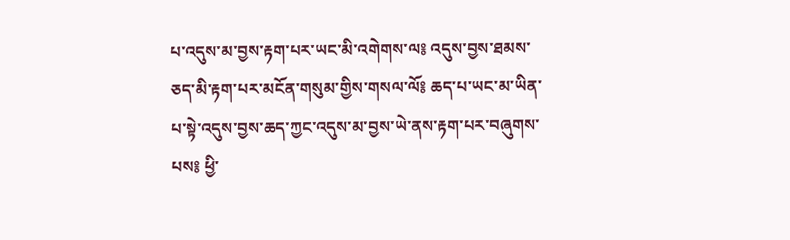པ་འདུས་མ་བྱས་རྟག་པར་ཡང་མི་འགེགས་ལ༔ འདུས་བྱས་ཐམས་ཅད་མི་རྟག་པར་མངོན་གསུམ་གྱིས་གསལ་ལོ༔ ཆད་པ་ཡང་མ་ཡིན་པ་སྟེ་འདུས་བྱས་ཆད་ཀྱང་འདུས་མ་བྱས་ཡེ་ནས་རྟག་པར་བཞུགས་པས༔ ཕྱི་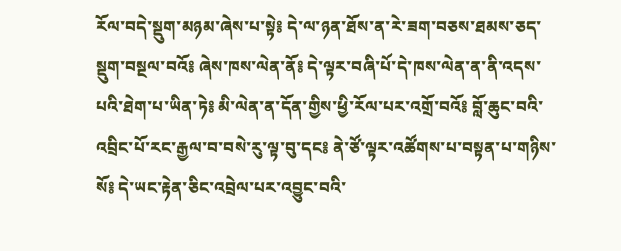རོལ་བདེ་སྡུག་མཉམ་ཞེས་པ་སྟེ༔ དེ་ལ་ཉན་ཐོས་ན་རེ་ཟག་བཅས་ཐམས་ཅད་སྡུག་བསྔལ་བའོ༔ ཞེས་ཁས་ལེན་ནོ༔ དེ་ལྟར་བཞི་པོ་དེ་ཁས་ལེན་ན་ནི་འདས་པའི་ཐེག་པ་ཡིན་ཏེ༔ མི་ལེན་ན་དོན་གྱིས་ཕྱི་རོལ་པར་འགྲོ་བའོ༔ བློ་ཆུང་བའི་འབྲིང་པོ་རང་རྒྱལ་བ་བསེ་རུ་ལྟ་བུ་དང༔ ནེ་ཙོ་ལྟར་འཚོགས་པ་བསྟན་པ་གཉིས་སོ༔ དེ་ཡང་རྟེན་ཅིང་འབྲེལ་པར་འབྱུང་བའི་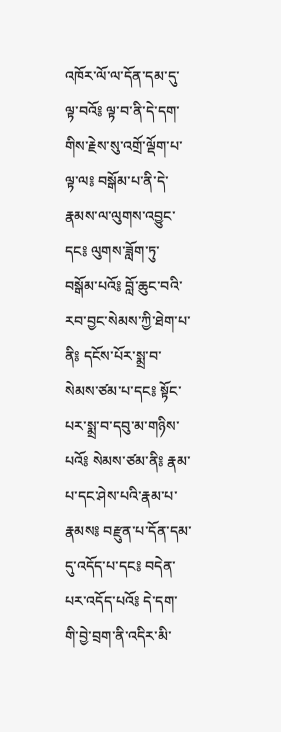འཁོར་ལོ་ལ་དོན་དམ་དུ་ལྟ་བའོ༔ ལྟ་བ་ནི་དེ་དག་གིས་རྗེས་སུ་འགྲོ་ལྡོག་པ་ལྟ་ལ༔ བསྒོམ་པ་ནི་དེ་རྣམས་ལ་ལུགས་འབྱུང་དང༔ ལུགས་ཟློག་ཏུ་བསྒོམ་པའོ༔ བློ་ཆུང་བའི་རབ་བྱང་སེམས་ཀྱི་ཐེག་པ་ནི༔ དངོས་པོར་སྨྲ་བ་སེམས་ཙམ་པ་དང༔ སྟོང་པར་སྨྲ་བ་དབུ་མ་གཉིས་པའོ༔ སེམས་ཙམ་ནི༔ རྣམ་པ་དང་ཤེས་པའི་རྣམ་པ་རྣམས༔ བརྫུན་པ་དོན་དམ་དུ་འདོད་པ་དང༔ བདེན་པར་འདོད་པའོ༔ དེ་དག་གི་བྱེ་བྲག་ནི་འདིར་མི་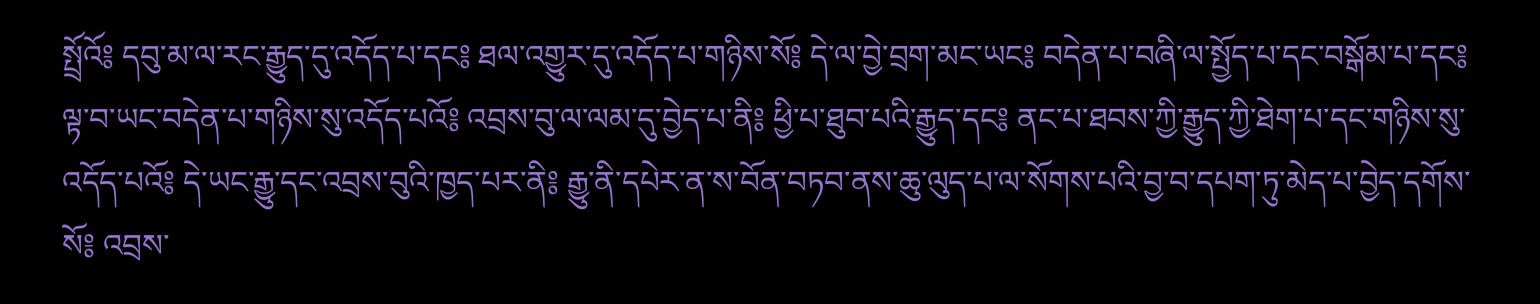སྤྲོའོ༔ དབུ་མ་ལ་རང་རྒྱུད་དུ་འདོད་པ་དང༔ ཐལ་འགྱུར་དུ་འདོད་པ་གཉིས་སོ༔ དེ་ལ་བྱེ་བྲག་མང་ཡང༔ བདེན་པ་བཞི་ལ་སྤྱོད་པ་དང་བསྒོམ་པ་དང༔ ལྟ་བ་ཡང་བདེན་པ་གཉིས་སུ་འདོད་པའོ༔ འབྲས་བུ་ལ་ལམ་དུ་བྱེད་པ་ནི༔ ཕྱི་པ་ཐུབ་པའི་རྒྱུད་དང༔ ནང་པ་ཐབས་ཀྱི་རྒྱུད་ཀྱི་ཐེག་པ་དང་གཉིས་སུ་འདོད་པའོ༔ དེ་ཡང་རྒྱུ་དང་འབྲས་བུའི་ཁྱད་པར་ནི༔ རྒྱུ་ནི་དཔེར་ན་ས་བོན་བཏབ་ནས་ཆུ་ལུད་པ་ལ་སོགས་པའི་བྱ་བ་དཔག་ཏུ་མེད་པ་བྱེད་དགོས་སོ༔ འབྲས་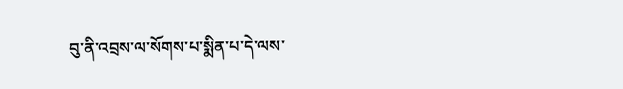བུ་ནི་འབྲས་ལ་སོགས་པ་སྨིན་པ་དེ་ལས་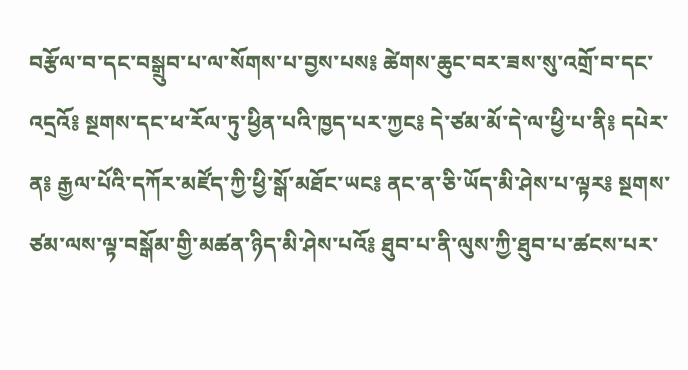བརྩོལ་བ་དང་བསྒྲུབ་པ་ལ་སོགས་པ་བྱས་པས༔ ཚེགས་ཆུང་བར་ཟས་སུ་འགྲོ་བ་དང་འདྲའོ༔ སྔགས་དང་ཕ་རོལ་ཏུ་ཕྱིན་པའི་ཁྱད་པར་ཀྱང༔ དེ་ཙམ་མོ་དེ་ལ་ཕྱི་པ་ནི༔ དཔེར་ན༔ རྒྱལ་པོའི་དཀོར་མཛོད་ཀྱི་ཕྱི་སྒོ་མཐོང་ཡང༔ ནང་ན་ཅི་ཡོད་མི་ཤེས་པ་ལྟར༔ སྔགས་ཙམ་ལས་ལྟ་བསྒོམ་གྱི་མཚན་ཉིད་མི་ཤེས་པའོ༔ ཐུབ་པ་ནི་ལུས་ཀྱི་ཐུབ་པ་ཚངས་པར་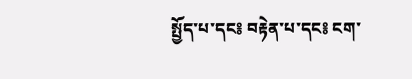སྤྱོད་པ་དང༔ བརྟེན་པ་དང༔ ངག་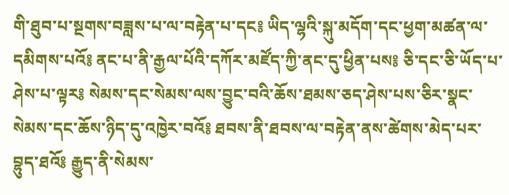གི་ཐུབ་པ་སྔགས་བཟླས་པ་ལ་བརྟེན་པ་དང༔ ཡིད་ལྷའི་སྐུ་མདོག་དང་ཕྱག་མཚན་ལ་དམིགས་པའོ༔ ནང་པ་ནི་རྒྱལ་པོའི་དཀོར་མཛོད་ཀྱི་ནང་དུ་ཕྱིན་པས༔ ཅི་དང་ཅི་ཡོད་པ་ཤེས་པ་ལྟར༔ སེམས་དང་སེམས་ལས་བྱུང་བའི་ཆོས་ཐམས་ཅད་ཤེས་པས་ཅིར་སྣང་སེམས་དང་ཆོས་ཉིད་དུ་འཁྱེར་བའོ༔ ཐབས་ནི་ཐབས་ལ་བརྟེན་ནས་ཚེགས་མེད་པར་བྷུད་ཐའོ༔ རྒྱུད་ནི་སེམས་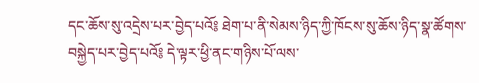དང་ཆོས་སུ་འདྲེས་པར་བྱེད་པའོ༔ ཐེག་པ་ནི་སེམས་ཉིད་ཀྱི་ཁོངས་སུ་ཆོས་ཉིད་སྣ་ཚོགས་བསྐྱེད་པར་བྱེད་པའོ༔ དེ་ལྟར་ཕྱི་ནང་གཉིས་པོ་ལས་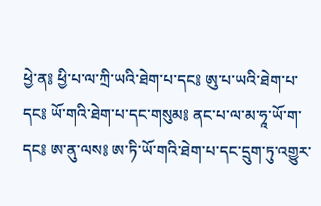ཕྱེ་ན༔ ཕྱི་པ་ལ་ཀྲི་ཡའི་ཐེག་པ་དང༔ ཨུ་པ་ཡའི་ཐེག་པ་དང༔ ཡོ་གའི་ཐེག་པ་དང་གསུམ༔ ནང་པ་ལ་མ་ཧཱ་ཡོ་ག་དང༔ ཨ་ནུ་ལས༔ ཨ་ཏི་ཡོ་གའི་ཐེག་པ་དང་དྲུག་ཏུ་འགྱུར་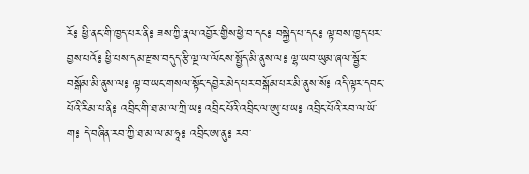རོ༔ ཕྱི་ནང་གི་ཁྱད་པར་ནི༔ ཟས་ཀྱི་རྣལ་འབྱོར་གྱིས་ཕྱེ་བ་དང༔ བསྐྱེད་པ་དང༔ ལྟ་བས་ཁྱད་པར་བྱས་པའོ༔ ཕྱི་པས་དམ་རྫས་བདུད་རྩི་ལྔ་ལ་ལོངས་སྤྱོད་མི་ནུས་ལ༔ ལྷ་ཡབ་ཡུམ་ཞལ་སྦྱོར་བསྒོམ་མི་ནུས་ལ༔ ལྟ་བ་ཡང་གསལ་སྟོང་དབྱེར་མེད་པར་བསྒོམ་པར་མི་ནུས་སོ༔ འདི་ལྟར་དབང་པོའི་རིམ་པ་ནི༔ འབྲིང་གི་ཐ་མ་ལ་ཀྲི་ཡ༔ འབྲིང་པོའི་འབྲིང་ལ་ཨུ་པ་ཡ༔ འབྲིང་པོའི་རབ་ལ་ཡོ་ག༔ དེ་བཞིན་རབ་ཀྱི་ཐ་མ་ལ་མ་ཧཱ༔ འབྲིང་ཨ་ནུ༔ རབ་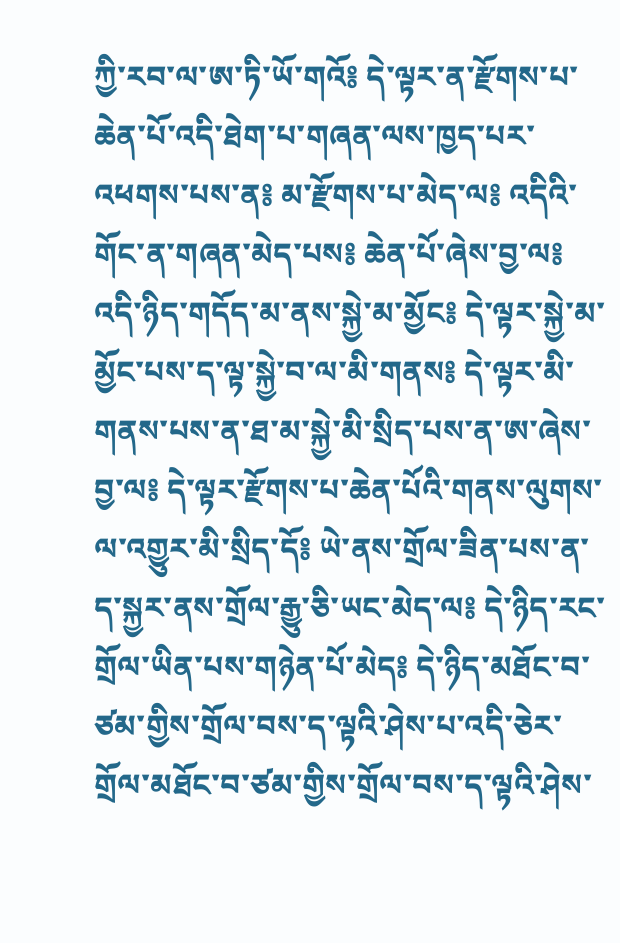ཀྱི་རབ་ལ་ཨ་ཏི་ཡོ་གའོ༔ དེ་ལྟར་ན་རྫོགས་པ་ཆེན་པོ་འདི་ཐེག་པ་གཞན་ལས་ཁྱད་པར་འཕགས་པས་ན༔ མ་རྫོགས་པ་མེད་ལ༔ འདིའི་གོང་ན་གཞན་མེད་པས༔ ཆེན་པོ་ཞེས་བྱ་ལ༔ འདི་ཉིད་གདོད་མ་ནས་སྐྱེ་མ་མྱོང༔ དེ་ལྟར་སྐྱེ་མ་མྱོང་པས་ད་ལྟ་སྐྱེ་བ་ལ་མི་གནས༔ དེ་ལྟར་མི་གནས་པས་ན་ཐ་མ་སྐྱེ་མི་སྲིད་པས་ན་ཨ་ཞེས་བྱ་ལ༔ དེ་ལྟར་རྫོགས་པ་ཆེན་པོའི་གནས་ལུགས་ལ་འགྱུར་མི་སྲིད་དོ༔ ཡེ་ནས་གྲོལ་ཟིན་པས་ན་ད་སྐྱར་ནས་གྲོལ་རྒྱུ་ཅི་ཡང་མེད་ལ༔ དེ་ཉིད་རང་གྲོལ་ཡིན་པས་གཉེན་པོ་མེད༔ དེ་ཉིད་མཐོང་བ་ཙམ་གྱིས་གྲོལ་བས་ད་ལྟའི་ཤེས་པ་འདི་ཅེར་གྲོལ་མཐོང་བ་ཙམ་གྱིས་གྲོལ་བས་ད་ལྟའི་ཤེས་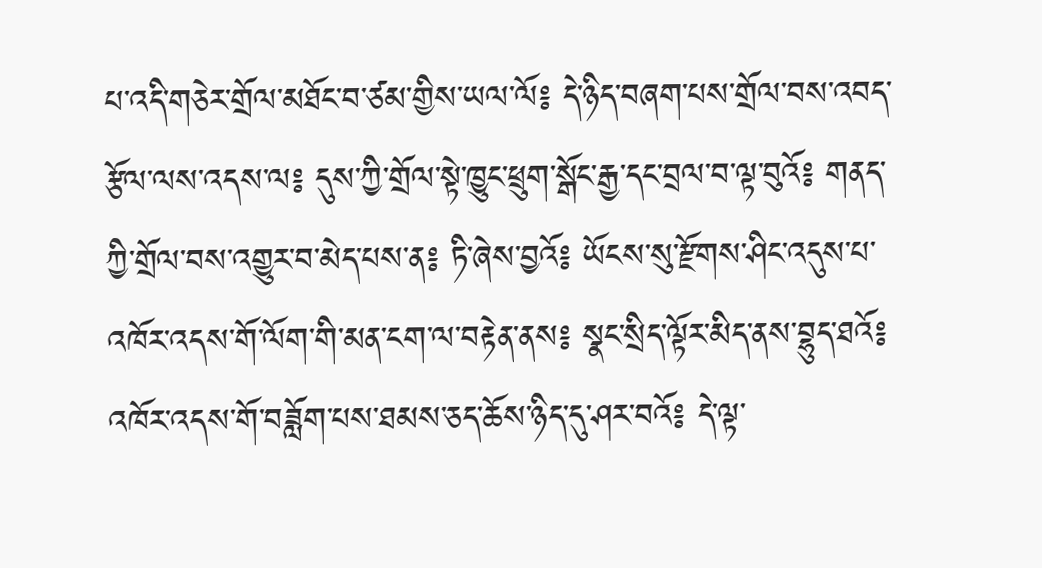པ་འདི་གཅེར་གྲོལ་མཐོང་བ་ཙམ་གྱིས་ཡལ་ལོ༔ དེ་ཉིད་བཞག་པས་གྲོལ་བས་འབད་རྩོལ་ལས་འདས་ལ༔ དུས་ཀྱི་གྲོལ་སྟེ་ཁྱུང་ཕྲུག་སྒོང་རྒྱ་དང་བྲལ་བ་ལྟ་བུའོ༔ གནད་ཀྱི་གྲོལ་བས་འགྱུར་བ་མེད་པས་ན༔ ཏི་ཞེས་བྱའོ༔ ཡོངས་སུ་རྫོགས་ཤིང་འདུས་པ་འཁོར་འདས་གོ་ལོག་གི་མན་ངག་ལ་བརྟེན་ནས༔ སྣང་སྲིད་ལྟོར་མིད་ནས་བྷུད་ཐའོ༔ འཁོར་འདས་གོ་བཟློག་པས་ཐམས་ཅད་ཆོས་ཉིད་དུ་ཤར་བའོ༔ དེ་ལྟ་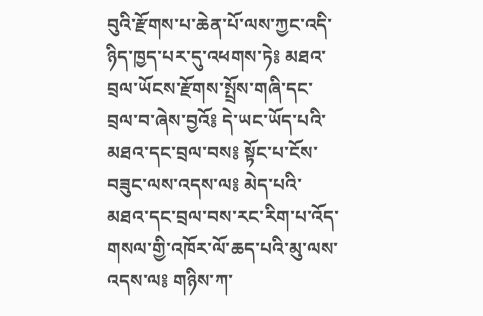བུའི་རྫོགས་པ་ཆེན་པོ་ལས་ཀྱང་འདི་ཉིད་ཁྱད་པར་དུ་འཕགས་ཏེ༔ མཐའ་བྲལ་ཡོངས་རྫོགས་སྤྲོས་གཞི་དང་བྲལ་བ་ཞེས་བྱའོ༔ དེ་ཡང་ཡོད་པའི་མཐའ་དང་བྲལ་བས༔ སྟོང་པ་ངོས་བཟུང་ལས་འདས་ལ༔ མེད་པའི་མཐའ་དང་བྲལ་བས་རང་རིག་པ་འོད་གསལ་གྱི་འཁོར་ལོ་ཆད་པའི་མུ་ལས་འདས་ལ༔ གཉིས་ཀ་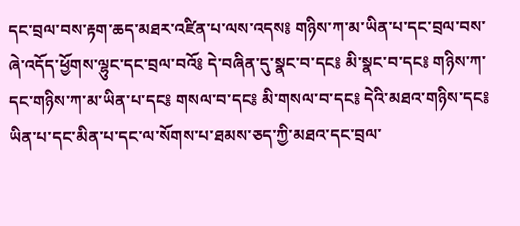དང་བྲལ་བས་རྟག་ཆད་མཐར་འཛིན་པ་ལས་འདས༔ གཉིས་ཀ་མ་ཡིན་པ་དང་བྲལ་བས་ཞེ་འདོད་ཕྱོགས་ལྷུང་དང་བྲལ་བའོ༔ དེ་བཞིན་དུ་སྣང་བ་དང༔ མི་སྣང་བ་དང༔ གཉིས་ཀ་དང་གཉིས་ཀ་མ་ཡིན་པ་དང༔ གསལ་བ་དང༔ མི་གསལ་བ་དང༔ དེའི་མཐའ་གཉིས་དང༔ ཡིན་པ་དང་མིན་པ་དང་ལ་སོགས་པ་ཐམས་ཅད་ཀྱི་མཐའ་དང་བྲལ་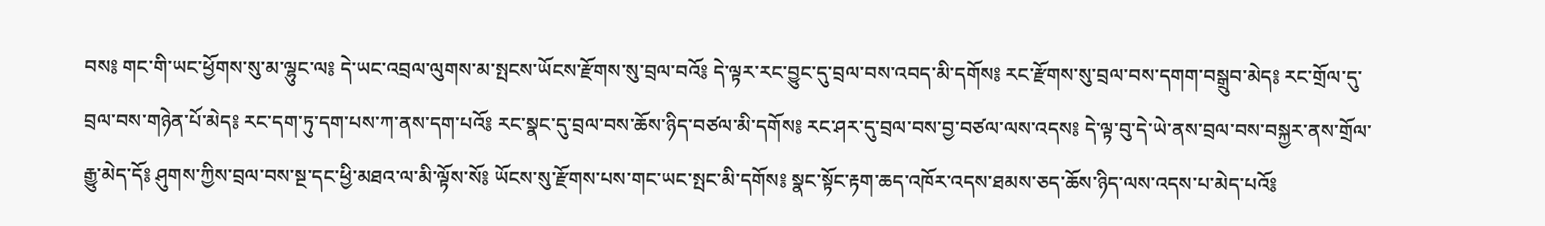བས༔ གང་གི་ཡང་ཕྱོགས་སུ་མ་ལྷུང་ལ༔ དེ་ཡང་འབྲལ་ལུགས་མ་སྤངས་ཡོངས་རྫོགས་སུ་བྲལ་བའོ༔ དེ་ལྟར་རང་བྱུང་དུ་བྲལ་བས་འབད་མི་དགོས༔ རང་རྫོགས་སུ་བྲལ་བས་དགག་བསྒྲུབ་མེད༔ རང་གྲོལ་དུ་བྲལ་བས་གཉེན་པོ་མེད༔ རང་དག་ཏུ་དག་པས་ཀ་ནས་དག་པའོ༔ རང་སྣང་དུ་བྲལ་བས་ཆོས་ཉིད་བཙལ་མི་དགོས༔ རང་ཤར་དུ་བྲལ་བས་བྱ་བཙལ་ལས་འདས༔ དེ་ལྟ་བུ་དེ་ཡེ་ནས་བྲལ་བས་བསྐྱར་ནས་གྲོལ་རྒྱུ་མེད་དོ༔ ཤུགས་ཀྱིས་བྲལ་བས་སྔ་དང་ཕྱི་མཐའ་ལ་མི་ལྟོས་སོ༔ ཡོངས་སུ་རྫོགས་པས་གང་ཡང་སྤང་མི་དགོས༔ སྣང་སྟོང་རྟག་ཆད་འཁོར་འདས་ཐམས་ཅད་ཆོས་ཉིད་ལས་འདས་པ་མེད་པའོ༔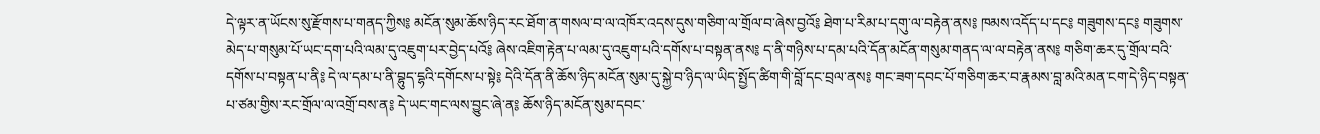དེ་ལྟར་ན་ཡོངས་སུ་རྫོགས་པ་གནད་ཀྱིས༔ མངོན་སུམ་ཆོས་ཉིད་རང་ཐོག་ན་གསལ་བ་ལ་འཁོར་འདས་དུས་གཅིག་ལ་གྲོལ་བ་ཞེས་བྱའོ༔ ཐེག་པ་རིམ་པ་དགུ་ལ་བརྟེན་ནས༔ ཁམས་འདོད་པ་དང༔ གཟུགས་དང༔ གཟུགས་མེད་པ་གསུམ་པོ་ཡང་དག་པའི་ལམ་དུ་འཇུག་པར་བྱེད་པའོ༔ ཞེས་འཇིག་རྟེན་པ་ལམ་དུ་འཇུག་པའི་དགོས་པ་བསྟན་ནས༔ ད་ནི་གཉིས་པ་དམ་པའི་དོན་མངོན་གསུམ་གནད་ལ་ལ་བརྟེན་ནས༔ གཅིག་ཆར་དུ་གྲོལ་བའི་དགོས་པ་བསྟན་པ་ནི༔ དེ་ལ་དམ་པ་ནི་བྷུད་དྷའི་དགོངས་པ་སྟེ༔ དེའི་དོན་ནི་ཆོས་ཉིད་མངོན་སུམ་དུ་སྐྱེ་བ་ཉིད་ལ་ཡིད་སྤྱོད་ཚིག་གི་བློ་དང་བྲལ་ནས༔ གང་ཟག་དབང་པོ་གཅིག་ཆར་བ་རྣམས་བླ་མའི་མན་ངག་དེ་ཉིད་བསྟན་པ་ཙམ་གྱིས་རང་གྲོལ་ལ་འགྲོ་བས་ན༔ དེ་ཡང་གང་ལས་བྱུང་ཞེ་ན༔ ཆོས་ཉིད་མངོན་སུམ་དབང་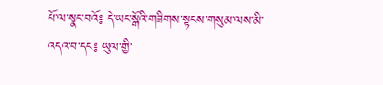པོ་ལ་སྣང་བའོ༔ དེ་ཡང་སྒོའི་གཟིགས་སྟངས་གསུམ་ལས་མི་འདའ་བ་དང༔ ཡུལ་གྱི་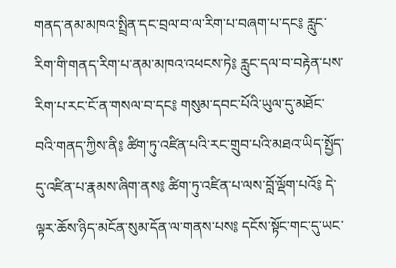གནད་ནམ་མཁའ་སྤྲིན་དང་བྲལ་བ་ལ་རིག་པ་བཞག་པ་དང༔ རླུང་རིག་གི་གནད་རིག་པ་ནམ་མཁའ་འཕངས་ཏེ༔ རླུང་དལ་བ་བརྟེན་པས་རིག་པ་རང་ངོ་ན་གསལ་བ་དང༔ གསུམ་དབང་པོའི་ཡུལ་དུ་མཐོང་བའི་གནད་ཀྱིས་ནི༔ ཚིག་ཏུ་འཛིན་པའི་རང་གྲུབ་པའི་མཐའ་ཡིད་སྤྱོད་དུ་འཛིན་པ་རྣམས་ཞིག་ནས༔ ཚིག་ཏུ་འཛིན་པ་ལས་བློ་ལྡོག་པའོ༔ དེ་ལྟར་ཆོས་ཉིད་མངོན་སུམ་དོན་ལ་གནས་པས༔ དངོས་སྟོང་གང་དུ་ཡང་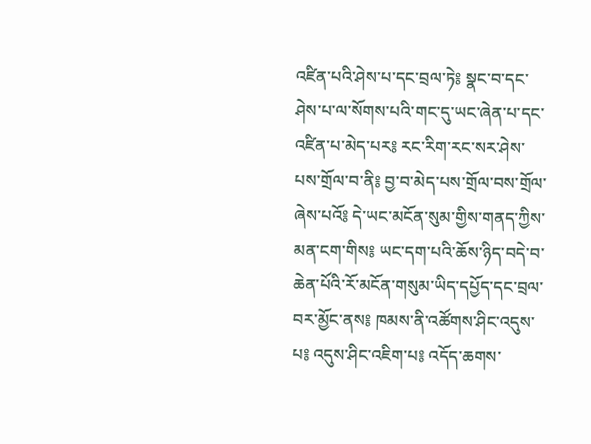འཛིན་པའི་ཤེས་པ་དང་བྲལ་ཏེ༔ སྣང་བ་དང་ཤེས་པ་ལ་སོགས་པའི་གང་དུ་ཡང་ཞེན་པ་དང་འཛིན་པ་མེད་པར༔ རང་རིག་རང་སར་ཤེས་པས་གྲོལ་བ་ནི༔ བྱ་བ་མེད་པས་གྲོལ་བས་གྲོལ་ཞེས་པའོ༔ དེ་ཡང་མངོན་སུམ་གྱིས་གནད་ཀྱིས་མན་ངག་གིས༔ ཡང་དག་པའི་ཆོས་ཉིད་བདེ་བ་ཆེན་པོའི་རོ་མངོན་གསུམ་ཡིད་དཔྱོད་དང་བྲལ་བར་མྱོང་ནས༔ ཁམས་ནི་འཚོགས་ཤིང་འདུས་པ༔ འདུས་ཤིང་འཇིག་པ༔ འདོད་ཆགས་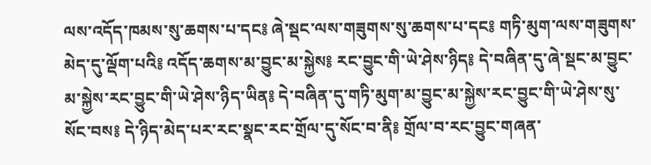ལས་འདོད་ཁམས་སུ་ཆགས་པ་དང༔ ཞེ་སྡང་ལས་གཟུགས་སུ་ཆགས་པ་དང༔ གཏི་མུག་ལས་གཟུགས་མེད་དུ་ལྡོག་པའི༔ འདོད་ཆགས་མ་བྱུང་མ་སྐྱེས༔ རང་བྱུང་གི་ཡེ་ཤེས་ཉིད༔ དེ་བཞིན་དུ་ཞེ་སྡང་མ་བྱུང་མ་སྐྱེས་རང་བྱུང་གི་ཡེ་ཤེས་ཉིད་ཡིན༔ དེ་བཞིན་དུ་གཏི་མུག་མ་བྱུང་མ་སྐྱེས་རང་བྱུང་གི་ཡེ་ཤེས་སུ་སོང་བས༔ དེ་ཉིད་མེད་པར་རང་སྣང་རང་གྲོལ་དུ་སོང་བ་ནི༔ གྲོལ་བ་རང་བྱུང་གཞན་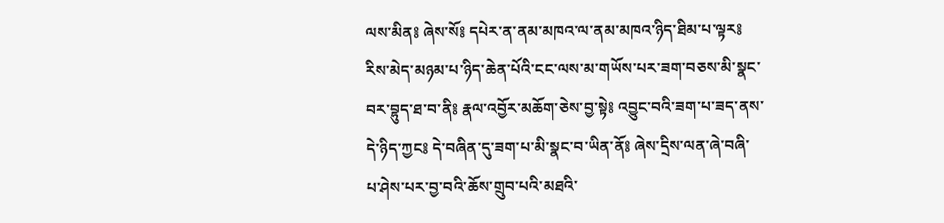ལས་མིན༔ ཞེས་སོ༔ དཔེར་ན་ནམ་མཁའ་ལ་ནམ་མཁའ་ཉིད་ཐིམ་པ་ལྟར༔ རིས་མེད་མཉམ་པ་ཉིད་ཆེན་པོའི་ངང་ལས་མ་གཡོས་པར་ཟག་བཅས་མི་སྣང་བར་བྷུད་ཐ་བ་ནི༔ རྣལ་འབྱོར་མཆོག་ཅེས་བྱ་སྟེ༔ འབྱུང་བའི་ཟག་པ་ཟད་ནས་དེ་ཉིད་ཀྱང༔ དེ་བཞིན་དུ་ཟག་པ་མི་སྣང་བ་ཡིན་ནོ༔ ཞེས་དྲིས་ལན་ཞེ་བཞི་པ་ཤེས་པར་བྱ་བའི་ཆོས་གྲུབ་པའི་མཐའི་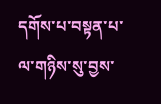དགོས་པ་བསྟན་པ་ལ་གཉིས་སུ་བྱས་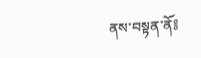ནས་བསྟན་ནོ༔